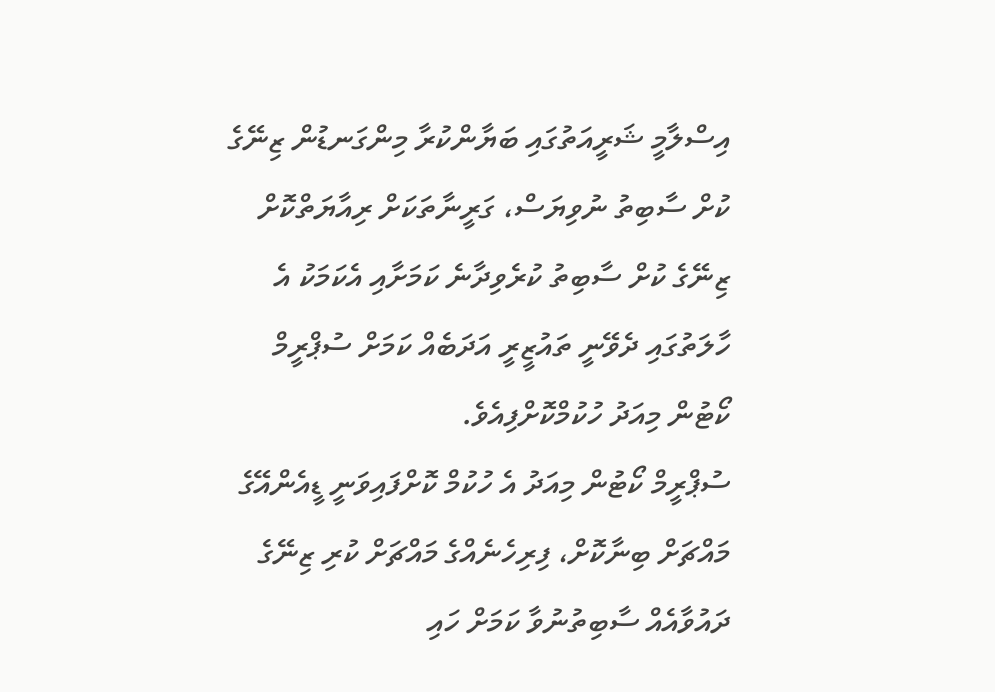އިސްލާމީ ޝަރީއަތުގައި ބަޔާންކުރާ މިންގަނޑުން ޒިނޭގެ ކުށް ސާބިތު ނުވިޔަސް، ގަރީނާތަކަށް ރިއާޔަތްކޮށް ޒިނޭގެ ކުށް ސާބިތު ކުރެވިދާނެ ކަމަށާއި އެކަމަކު އެ ހާލަތުގައި ދެވޭނީ ތައުޒީރީ އަދަބެއް ކަމަށް ސުޕްރީމް ކޯޓުން މިއަދު ހުކުމްކޮށްފިއެވެ.
ސުޕްރީމް ކޯޓުން މިއަދު އެ ހުކުމް ކޮށްފައިވަނީ ޑީއެންއޭގެ މައްޗަށް ބިނާކޮށް، ފިރިހެނެއްގެ މައްޗަށް ކުރި ޒިނޭގެ ދައުވާއެއް ސާބިތުނުވާ ކަމަށް ހައި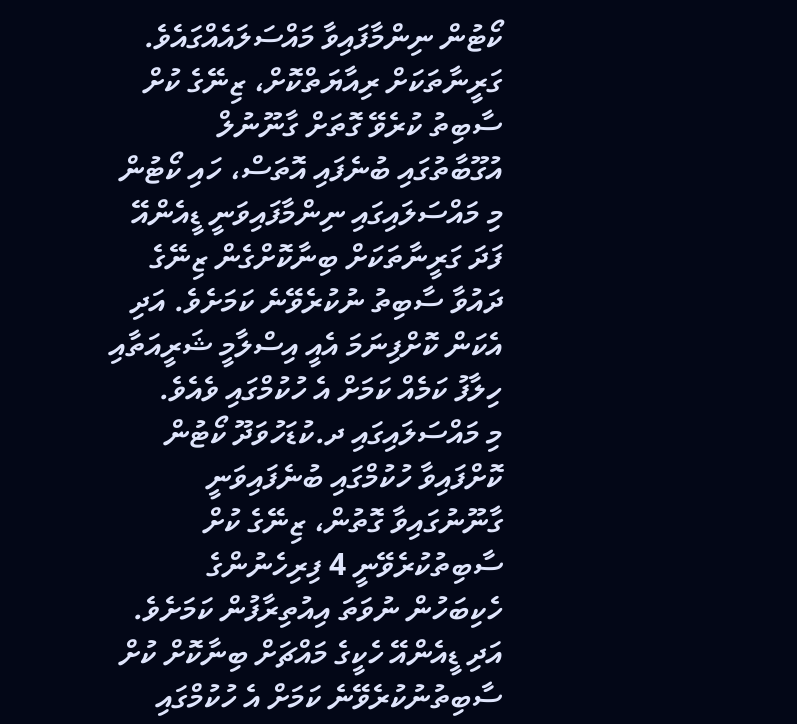ކޯޓުން ނިންމާފައިވާ މައްސަލައެއްގައެވެ. ގަރީނާތަކަށް ރިއާޔަތްކޮށް، ޒިނޭގެ ކުށް ސާބިތު ކުރެވޭ ގޮތަށް ގާނޫނުލް އުގޫބާތުގައި ބުނެފައި އޮތަސް، ހައި ކޯޓުން މި މައްސަލައިގައި ނިންމާފައިވަނީ ޑީއެންއޭ ފަދަ ގަރީނާތަކަށް ބިނާކޮށްގެން ޒިނޭގެ ދައުވާ ސާބިތު ނުކުރެވޭނެ ކަމަށެވެ. އަދި އެކަން ކޮށްފިނަމަ އެއީ އިސްލާމީ ޝަރީއަތާއި ހިލާފު ކަމެއް ކަމަށް އެ ހުކުމްގައި ވެއެވެ.
މި މައްސަލައިގައި ދ.ކުޑަހުވަދޫ ކޯޓުން ކޮށްފައިވާ ހުކުމްގައި ބުނެފައިވަނީ ގާނޫނުގައިވާ ގޮތުން، ޒިނޭގެ ކުށް ސާބިތުކުރެވޭނީ 4 ފިރިހެނުންގެ ހެކިބަހުން ނުވަތަ އިއުތިރާފުން ކަމަށެވެ. އަދި ޑީއެންއޭ ހެކީގެ މައްޗަށް ބިނާކޮށް ކުށް ސާބިތުނުކުރެވޭނެ ކަމަށް އެ ހުކުމްގައި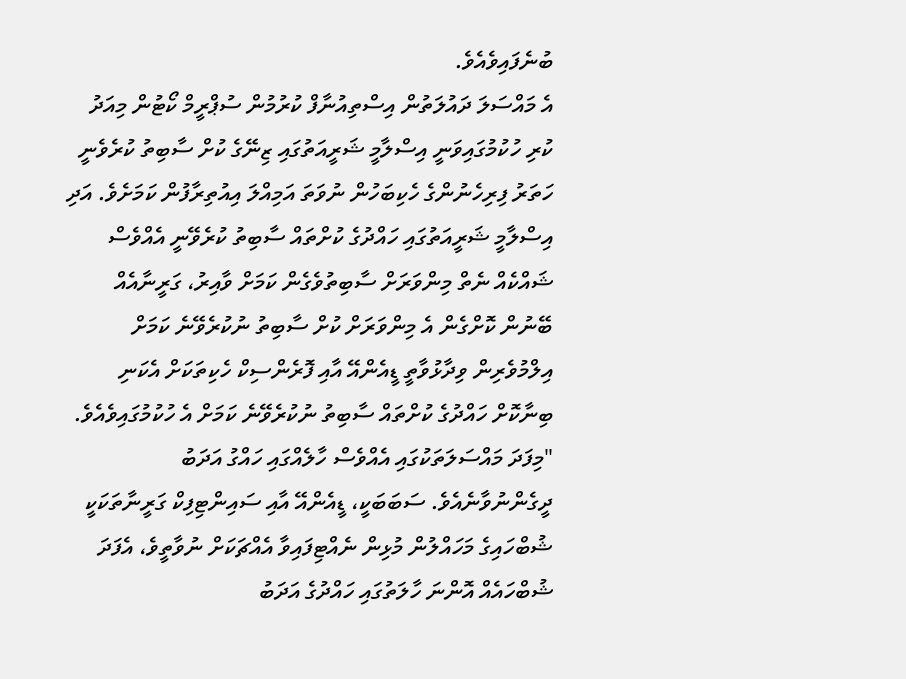ބުނެފައިވެއެވެ.
އެ މައްސަލަ ދައުލަތުން އިސްތިއުނާފް ކުރުމުން ސުޕްރީމް ކޯޓުން މިއަދު ކުރި ހުކުމުގައިވަނީ އިސްލާމީ ޝަރީއަތުގައި ޒިނޭގެ ކުށް ސާބިތު ކުރެވެނީ ހަތަރު ފިރިހެނުންގެ ހެކިބަހުން ނުވަތަ އަމިއްލަ އިއުތިރާފުން ކަމަށެވެ. އަދި އިސްލާމީ ޝަރީއަތުގައި ހައްދުގެ ކުށްތައް ސާބިތު ކުރެވޭނީ އެއްވެސް ޝައްކެއް ނެތް މިންވަރަށް ސާބިތުވެގެން ކަމަށް ވާއިރު، ގަރީނާއެއް ބޭނުން ކޮށްގެން އެ މިންވަރަށް ކުށް ސާބިތު ނުކުރެވޭނެ ކަމަށް އިލްމުވެރިން ވިދާޅުވާތީ ޑީއެންއޭ އާއި ފޮރެންސިކް ހެކިތަކަށް އެކަނި ބިނާކޮށް ހައްދުގެ ކުށްތައް ސާބިތު ނުކުރެވޭނެ ކަމަށް އެ ހުކުމުގައިވެއެވެ.
"މިފަދަ މައްސަލަތަކުގައި އެއްވެސް ހާލެއްގައި ހައްގު އަދަބު ދީގެންނުވާނެއެވެ. ސަބަބަކީ، ޑީއެންއޭ އާއި ސައިންޓިފިކް ގަރީނާތަކަކީ ޝުބްހައިގެ މަހައްލުން މުޅިން ނެއްޓިފައިވާ އެއްޗަކަށް ނުވާތީވެ، އެފަދަ ޝުބްހައެއް އޮންނަ ހާލަތުގައި ހައްދުގެ އަދަބު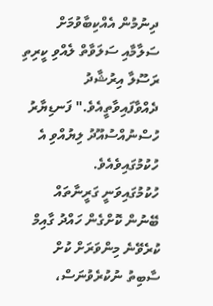ދިނުމުން އެއްކިބާވުމަށް ސަލާމާއި ސަލަވާތް ލެއްވި ކީރިތި ރަސޫލާ އިރުޝާދު ދެއްވާފައިވާތީއެވެ." ފަނޑިޔާރު ހުސްނުއްސުއޫދު ލިޔުއްވި އެ ހުކުމުގައިވެއެވެ.
ހުކުމުގައިވަނީ ގަރީނާތައް ބޭނުން ކޮށްގެން ހައްދު ގާއިމް ކުރެވޭނެ މިންވަރަށް ކުށް ސާބިތު ނުކުރެވުނަސް،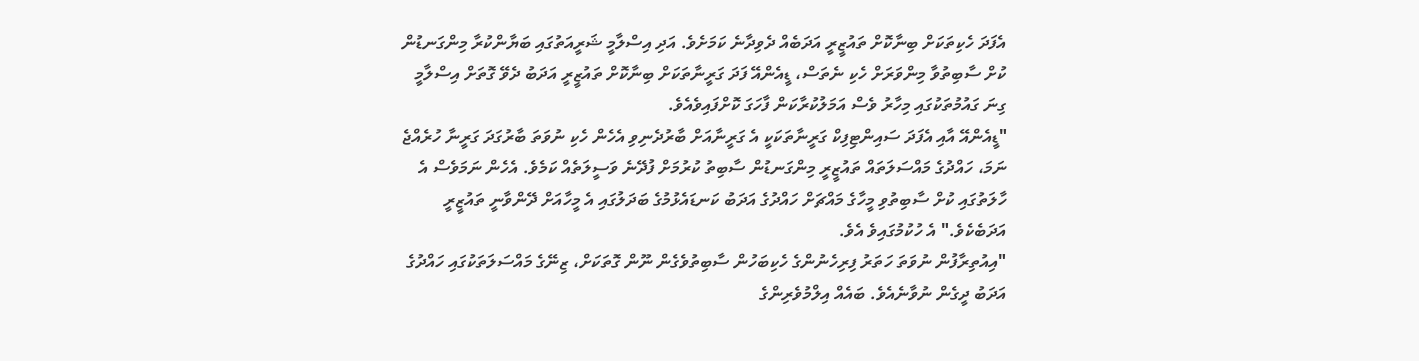އެފަދަ ހެކިތަކަށް ބިނާކޮށް ތައުޒީރީ އަދަބެއް ދެވިދާނެ ކަމަށެވެ. އަދި އިސްލާމީ ޝަރީއަތުގައި ބަޔާންކުރާ މިންގަނޑުން ކުށް ސާބިތުވާ މިންވަރަށް ހެކި ނެތަސް، ޑީއެންއޭ ފަދަ ގަރީނާތަކަށް ބިނާކޮށް ތައުޒީރީ އަދަބު ދެވޭ ގޮތަށް އިސްލާމީ ގިނަ ގައުމުތަކުގައި މިހާރު ވެސް އަމަލުކުރާކަން ފާހަގަ ކޮށްފައިވެއެވެ.
"ޑީއެންއޭ އާއި އެފަދަ ސައިންޓިފިކް ގަރީނާތަކަކީ އެ ގަރީނާއަށް ބާރުދެނިވި އެހެން ހެކި ނުވަތަ ބާރުގަދަ ގަރީނާ ހުރެއްޖެ ނަމަ، ހައްދުގެ މައްސަލަތައް ތައުޒީރީ މިންގަނޑުން ސާބިތު ކުރުމަށް ފުދޭނެ ވަސީލަތެއް ކަމެވެ. އެހެން ނަމަވެސް އެ ހާލަތުގައި ކުށް ސާބިތުވި މީހާގެ މައްޗަށް ހައްދުގެ އަދަބު ކަނޑައެޅުމުގެ ބަދަލުގައި އެ މީހާއަށް ދޭންވާނީ ތައުޒީރީ އަދަބެކެވެ." އެ ހުކުމުގައިވެ އެވެ.
"އިއުތިރާފުން ނުވަތަ ހަތަރު ފިރިހެނުންގެ ހެކިބަހުން ސާބިތުވެގެން ނޫން ގޮތަކަށް، ޒިނޭގެ މައްސަލަތަކުގައި ހައްދުގެ އަދަބު ދީގެން ނުވާނެއެވެ. ބައެއް އިލްމުވެރިންގެ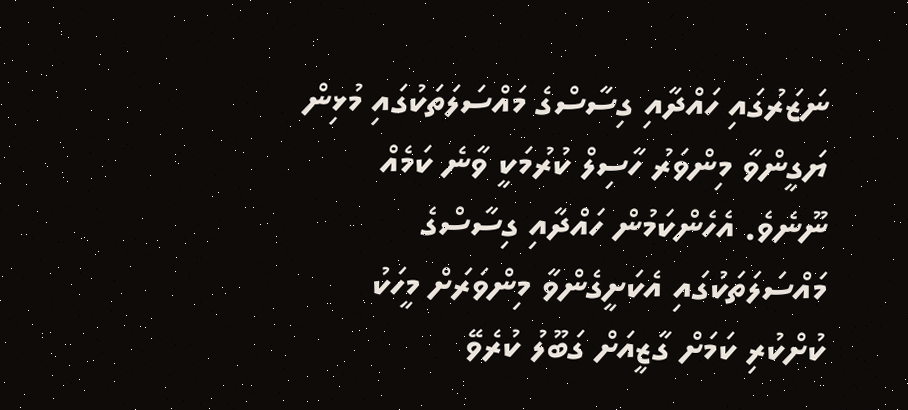ނަޒަރުގައި ހައްދާއި ގިސާސްގެ މައްސަލަތަކުގައި މުޅިން ޔަގީންވާ މިންވަރު ހާސިލް ކުރުމަކީ ވާނެ ކަމެއް ނޫނެވެ. އެހެންކަމުން ހައްދާއި ގިސާސްގެ މައްސަލަތަކުގައި އެކަށީގެންވާ މިންވަރަށް މީހަކު ކުށްކުރި ކަމަށް ގާޒީއަށް ގަބޫލު ކުރެވޭ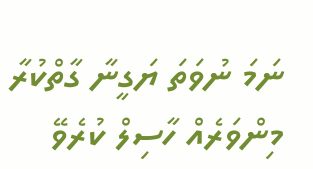ނަމަ ނުވަތަ ޔަގީނާ ގާތްކުރާ މިންވަރެއް ހާސިލް ކުރެވޭ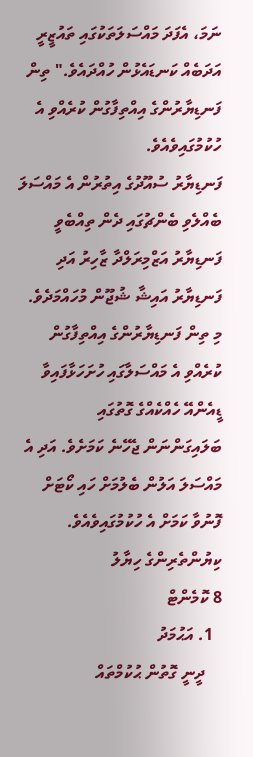ނަމަ، އެފަދަ މައްސަލަތަކުގައި ތައުޒީރީ އަދަބެއް ކަނޑައެޅުން ހުއްދައެވެ." ތިން ފަނޑިޔާރުންގެ އިއްތިފާގުން ކުރެއްވި އެ ހުކުމުގައިވެއެވެ.
ފަނޑިޔާރު ސުއޫދުގެ އިތުރުން އެ މައްސަލަ ބެއްލެވި ބެންޗުގައި ދެން ތިއްބެވީ ފަނޑިޔާރު އަޒްމިރަލްދާ ޒާހިރު އަދި ފަނޑިޔާރު އައިޝާ ޝުޖޫން މުހައްމަދެވެ. މި ތިން ފަނޑިޔާރުންގެ އިއްތިފާގުން ކުރެއްވި އެ މައްސަލާގައި ހުށަހަޅާފައިވާ ޑީއެންއޭ ހެއްކެއްގެ ގޮތުގައި ބަލައިގަންނަން ޖެހޭނެ ކަމަށެވެ. އަދި އެ މައްސަލަ އަލުން ބެލުމަށް ހައި ކޯޓަށް ފޮނުވާ ކަމަށް އެ ހުކުމުގައިވެއެވެ.
ކިޔުންތެރިންގެ ހިޔާލު
8 ކޮމެންޓް
  1. އަޙުމަދު
    ދީނީ ގޮތުން ޙުކުމްތައް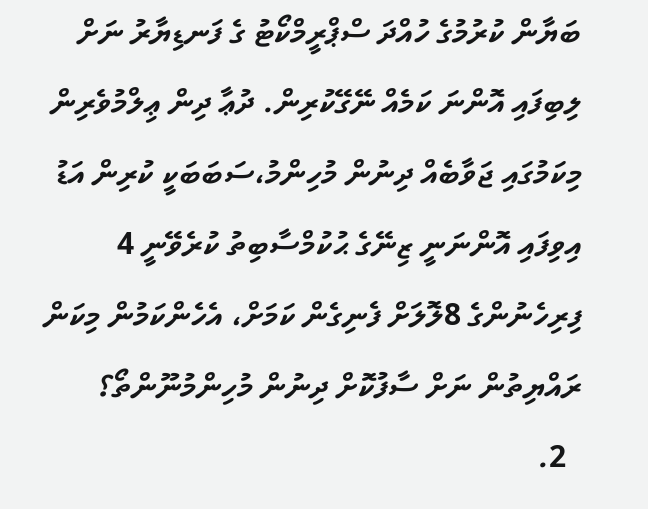ބަޔާން ކުރުމުގެ ހުއްދަ ސްޕްރީމްކޯޓު ގެ ފަނޑިޔާރު ނަށް ލިބިފައި އޮންނަ ކަމެއް ނޭގޭކުރިން. ދުޢާ ދިން ޢިލްމުވެރިން މިކަމުގައި ޖަވާބެއް ދިނުން މުހިންމު،ސަބަބަކީ ކުރިން އަޑު އިވިފައި އޮންނަނީ ޒިނޭގެ ޙުކުމްސާބިތު ކުރެވޭނީ 4 ފިރިހެނުންގެ 8ލޮލަށް ފެނިގެން ކަމަށް، އެހެންކަމުން މިކަން ރައްޔިތުން ނަށް ސާފުކޮށް ދިނުން މުހިންމުނޫންތޯ؟
  2.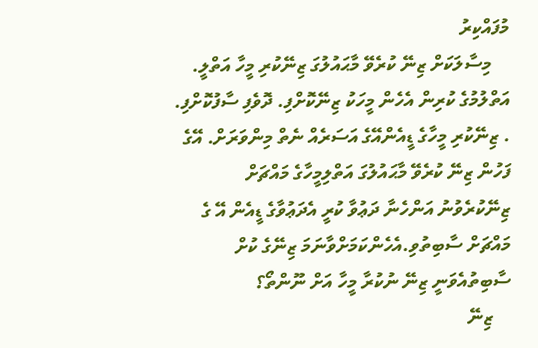މުފައްކިރު
    މިސާލަކަށް ޒިނޭ ކުރެވޭ މާޙައުލުގަ ޒިނޭކުރި މީހާ އަތްލީ. އަތްލުމުގެ ކުރިން އެހެން މީހަކު ޒިނޭކޮށްފި. ދޮވެފި ސާފުކޮށްފި. . ޒިނޭކުރި މީހާގެ ޑީއެންއޭގެ އަސަރެއް ނެތް މިންވަރަށް. އޭގެ ފަހުން ޒިނޭ ކުރެވޭ މާޙައުލުގަ އަތްލިމީހާގެ މައްޗަށް ޒިނޭކުރެވުނު އަންހެނާ ދަޢުވާ ކުރީ އެދަޢުވާގެ ޑީއެން އޭ ގެ މައްޗަށް ސާބިތުވި.އެހެންކަމަށްވާނަމަ ޒިނޭގެ ކުށް ސާބިތުއެވަނީ ޒިނޭ ނުކުރާ މީހާ އަށް ނޫންތޯ؟
    ޒިނޭ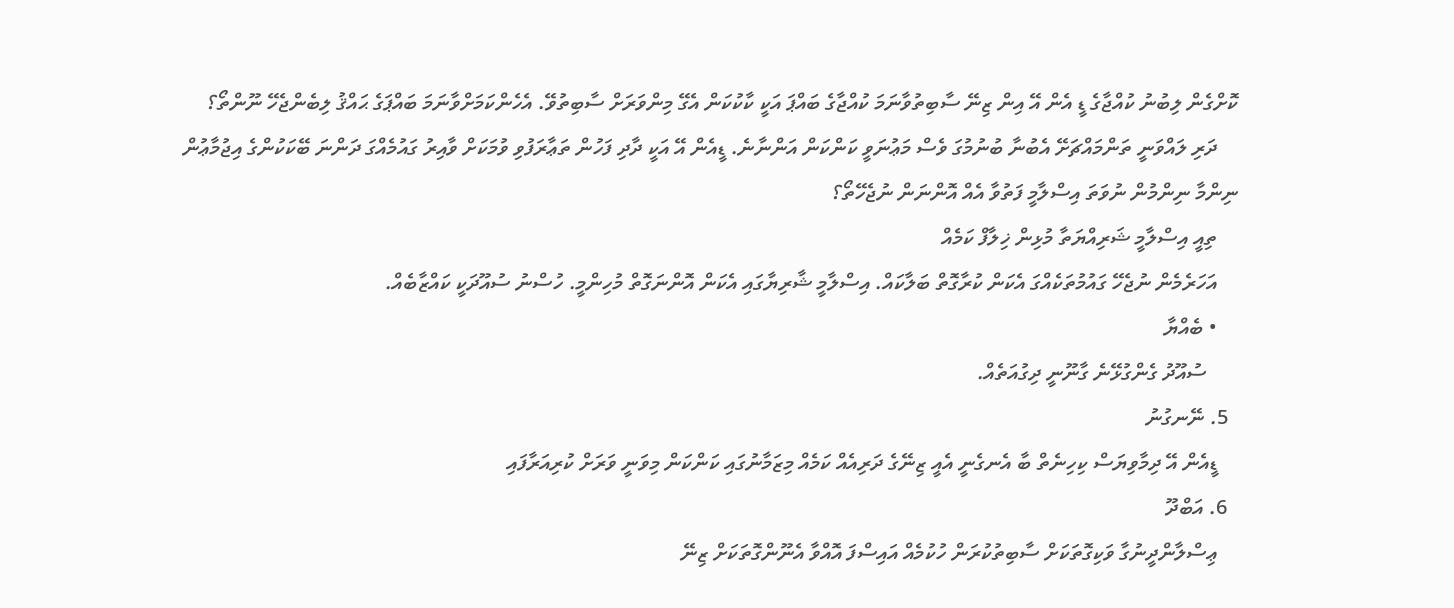ކޮށްގެން ލިބުނު ކުއްޖާގެ ޑީ އެން އޭ އިން ޒިނޭ ސާބިތުވާނަމަ ކުއްޖާގެ ބައްޕަ އަކީ ކާކުކަން އެގޭ މިންވަރަށް ސާބިތުވޭ. އެހެންކަމަށްވާނަމަ ބައްޕަގެ ޙައްޤު ލިބެންޖެހޭ ނޫންތޯ؟
    ދަރި ލައްވަނީ ތަންމައްޗަށޭ އެބުނާ ބުނުމުގަ ވެސް މަޢުނަވީ ކަންކަން އަންނާނެ. ޑީއެން އޭ އަކީ ދާދި ފަހުން ތަޢާރަފުވި ވުމަކަށް ވާއިރު ގައުމެއްގަ ދަންނަ ބޭކަކުންގެ އިޖުމާޢުން ނިންމާ ނިންމުން ނުވަތަ އިސްލާމީ ފަތުވާ އެއް އޮންނަން ނުޖެހޭތޯ؟
    ތިއީ އިސްލާމީ ޝަރިއްޔަތާ މުޅިން ޚިލާފް ކަމެއް
    އަހަރެމެން ނުޖެހޭ ގައުމުތަކެއްގަ އެކަން ކުރާގޮތް ބަލާކައް. އިސްލާމީ ޝާރިޔާގައި އެކަން އޮންނަގޮތް މުހިންމީ. ހުސްނު ސުއޫދަކީ ކައްޒާބެއް.
    • ބެއްޔާ
      ސުއޫދު ގެންގުޅޭނެ ގާނޫނީ ދިގުއަތެއް.
  5. ނޭނގުނު
    ޑީއެން އޭ ދިމާވިޔަސް ކިހިނެތް ބާ އެނގެނީ އެއީ ޒިނޭގެ ދަރިއެއް ކަމެއް މިޒަމާނުގައި ކަންކަން މިވަނީ ވަރަށް ކުރިއަރާފައި
  6. އަބްދޫ
    ޢިސްލާންދީނުގާ ވަކިގޮތަކަށް ސާބިތުކުރަން ހުކުމެއް އައިސްފަ އޮއްވާ އެނޫންގޮތަކަށް ޒިނޭ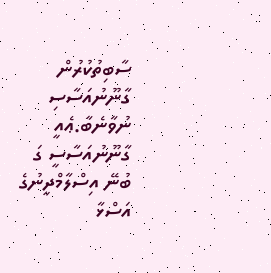ސާބިތުކުރުން ގާނޫނުއަސާސި ނުވާނެބާ.ޢެއީ ގާނޫނުއަސާސީ ގަ ބުނޭ އިސްލާމްދީނުގެ އަސްޅާ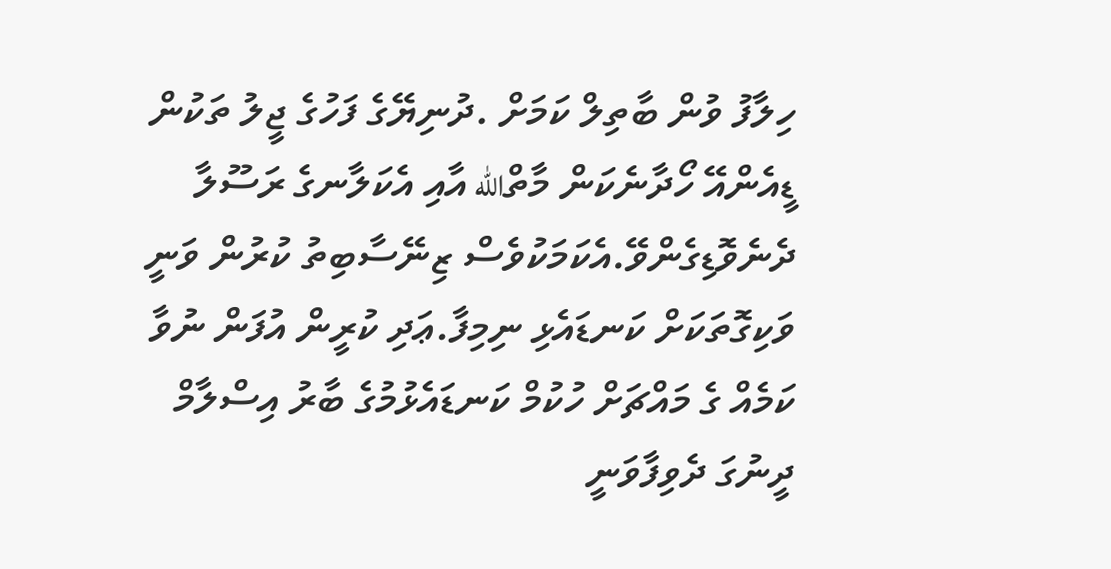ހިލާފު ވުން ބާތިލް ކަމަށް .ދުނިޔޭގެ ފަހުގެ ޖީލު ތަކުން ޑީއެންއޭ ހޯދާނެކަން މާތްالله އާއި އެކަލާނގެ ރަސޫލާ ދެނެވޮޑިގެންވޭ.އެކަމަކުވެސް ޒިނޭސާބިތު ކުރުން ވަނީ ވަކިގޮތަކަށް ކަނޑައެޅި ނިމިފާ.ޢަދި ކުރީން އުފަން ނުވާ ކަމެއް ގެ މައްޗަށް ހުކުމް ކަނޑައެޅުމުގެ ބާރު އިސްލާމް ދީނުގަ ދެވިފާވަނީ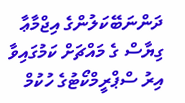ދަންނަބޭކަލުންގެ އިޖްމާޢާ ގިޔާސް ގެ މައްޗަށް ކަމުގައިވާ އިރު ސްޕްރީމްކޯޓުގެ ހުކުމް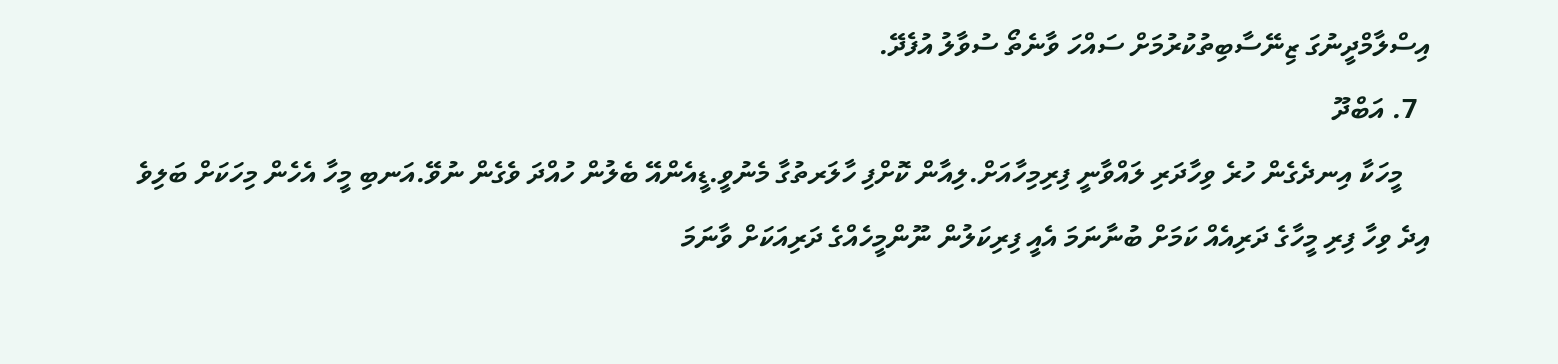އިސްލާމްދީނުގަ ޒިނޭސާބިތުކުރުމަށް ސައްހަ ވާނެތޯ ސުވާލު އުފެދޭ.
  7. އަބްދޫ
    މީހަކާ އިނދެގެން ހުރެ ވިހާދަރި ލައްވާނީ ފިރިމިހާއަށް.ލިއާން ކޮށްފި ހާލަރތުގާ މެނުވީ.ޑީއެންއޭ ބެލުން ހުއްދަ ވެގެން ނުވޭ.އަނބި މީހާ އެހެން މިހަކަށް ބަލިވެ އިދެ ވިހާ ފިރި މީހާގެ ދަރިއެއް ކަމަށް ބުނާނަމަ އެއީ ފިރިކަލުން ނޫންމީހެއްގެ ދަރިއަކަށް ވާނަމަ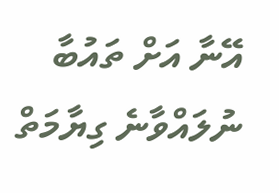އޭނާ އަށް ތައުބާ ނުލައްވާނެ ގިޔާމަތް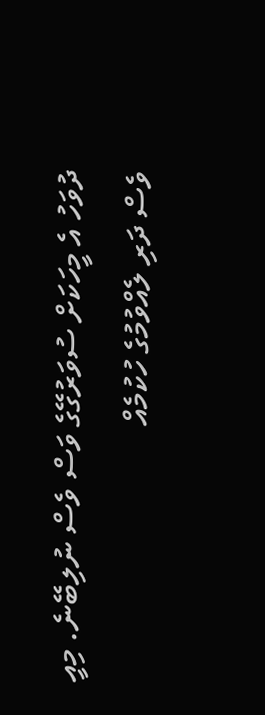ދުވަހު އެ މީހަކަށް ސުވަރުގޭގެ ވަސް ވެސް ނުލިބޭނެ. މިއީ ވެސް ދަރި ލެއްވުމުގެ ހުކުމެއް